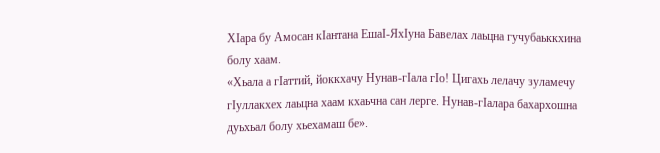ХІара бу Амосан кІантана ЕшаІ-ЯхІуна Бавелах лаьцна гучубаьккхина болу хаам.
«Хьала а гІаттий, йоккхачу Нунав-гІала гІо! Цигахь лелачу зуламечу гІуллакхех лаьцна хаам кхаьчна сан лерге. Нунав-гІалара бахархошна дуьхьал болу хьехамаш бе».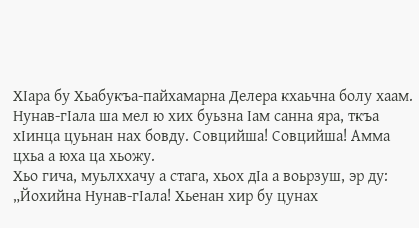ХІара бу Хьабукъа-пайхамарна Делера кхаьчна болу хаам.
Нунав-гІала ша мел ю хих буьзна Іам санна яра, ткъа хІинца цуьнан нах бовду. Совцийша! Совцийша! Амма цхьа а юха ца хьожу.
Хьо гича, муьлххачу а стага, хьох дІа а воьрзуш, эр ду: „Йохийна Нунав-гІала! Хьенан хир бу цунах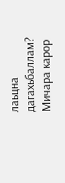лаьцна дагахьбаллам? Мичара карор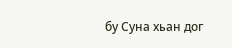бу Суна хьан дог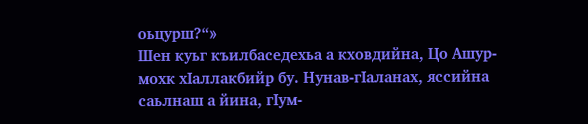оьцурш?“»
Шен куьг къилбаседехьа а кховдийна, Цо Ашур-мохк хІаллакбийр бу. Нунав-гІаланах, яссийна саьлнаш а йина, гІум-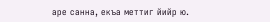аре санна, екъа меттиг йийр ю.